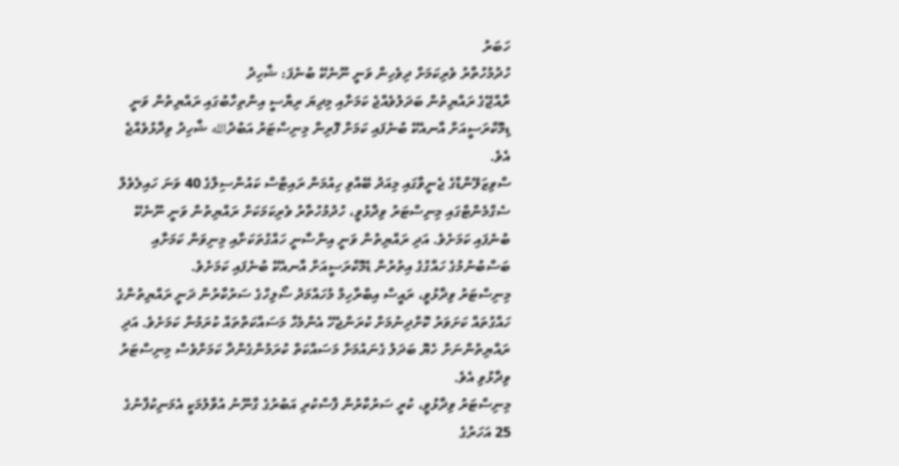ހަބަރު
ހުދުމުހުތާރު ވެރިކަމަށް ދިވެހިން ވަނީ ނޫނެކޭ ބުނެފަ: ޝާހިދު
ރާއްޖޭގެ ރައްޔިތުން ބަދަލުވެއްޖެ ކަމަށާއި މިދިޔަ ރިޔާސީ އިންތިހާބުގައި ރައްޔިތުން ވަނީ ޑިމޮކްރަސީއަށް އާނއެކޭ ބުނެފައި ކަމަށް ފޮރިން މިނިސްޓަރު އަބުދުالله ޝާހިދު ވިދާޅުވެއްޖެ އެވެ.
ސްވިޒަލޭންޑްގެ ޖެނީވާގައި މިއަދު ބޭއްވި ހިއުމަން ރައިޓްސް ކައުންސިލްގެ 40 ވަނަ ހައިލެވެލް ސެގްމެންޓްގައި މިނިސްޓަރު ވިދާޅުވީ، ހުދުމުހުތާރު ވެރިކަމަކަށް ރައްޔިތުން ވަނީ ނޫނެކޭ ބުނެފައި ކަމަށެވެ. އަދި ރައްޔިތުން ވަނީ އިންސާނީ ހައްގުތަކަށާއި މިނިވަން ކަމަށާއި ބަސްބުނުމުގެ ހައްގުގެ އިތުރުން ޑެމޮކްރަސީއަށް އާނއެކޭ ބުނެފައި ކަމަށެވެ.
މިނިސްޓަރު ވިދާޅުވީ، ރައީސް އިބްރާހިމް މުހައްމަދު ސޯލިހްގެ ސަރުކާރުން ދަނީ ރައްޔިތުންގެ ހައްގުތައް ކަށަވަރު ކޮށްދިނުމަށް ކުރަންޖެހޭ އެންމެހާ މަސައްކަތްތައް ކުރަމުން ކަމަށެވެ. އަދި ރައްޔިތުންނަށް ހެޔޮ ބަދަލު ގެނައުމަށް މަސައްކަތް ކުރަމުންގެންދާ ކަމަށްވެސް މިނިސްޓަރު ވިދާޅުވި އެވެ.
މިނިސްޓަރު ވިދާޅުވީ، ކުރީ ސަރުކާރުން ފާސްކުރި އަބުރުގެ ގާނޫނު އުވާލުމަކީ އެމަނިކުފާނުގެ 25 އަހަރުގެ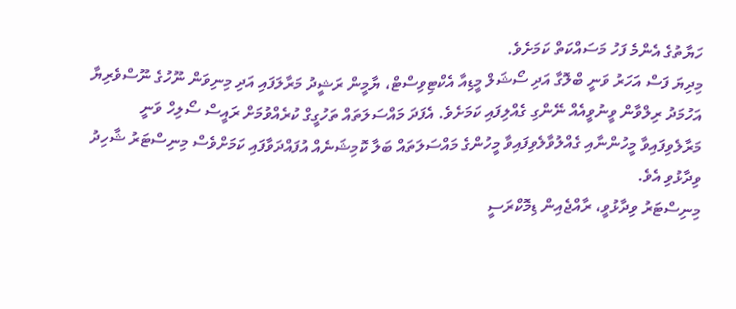ހަޔާތުގެ އެންމެ ފަހު މަސައްކަތް ކަމަށެވެ.
މިދިޔަ ފަސް އަހަރު ވަނީ ބްލޮގާ އަދި ސޯޝަލް މީޑިއާ އެކްޓިވިސްޓް، ޔާމީން ރަޝީދު މަރާލަފައި އަދި މިނިވަން ނޫހުގެ ނޫސްވެރިޔާ އަހުމަދު ރިލްވާން ވީނުވީއެއް ނޭންގި ގެއްލިފައި ކަމަށެވެ. އެފަދަ މައްސަލަތައް ތަހުގީގް ކުރެއްވުމަށް ރައީސް ސޯލިހް ވަނީ މަރާލެވިފައިވާ މީހުންނާއި ގެއްލުވާލެވިފައިވާ މީހުންގެ މައްސަލަތައް ބަލާ ކޮމިޝަނެއް އުފައްދަވާފައި ކަމަށްވެސް މިނިސްޓަރު ޝާހިދު ވިދާޅުވި އެވެ.
މިނިސްޓަރު ވިދާޅުވީ، ރާއްޖެއިން ޑިމޮކްރަސީ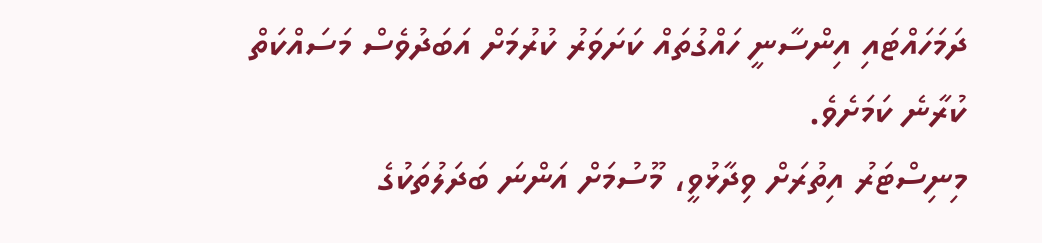ދަމަހައްޓައި އިންސާނީ ހައްގުތައް ކަށަވަރު ކުރުމަށް އަބަދުވެސް މަސައްކަތް ކުރާނެ ކަމަށެވެ.
މިނިސްޓަރު އިތުރަށް ވިދާޅުވީ، މޫސުމަށް އަންނަ ބަދަލުތަކުގެ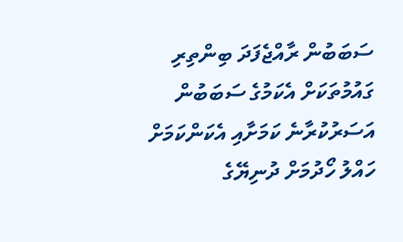ސަބަބުން ރާއްޖެފަދަ ބިންތިރި ގައުމުތަކަށް އެކަމުގެ ސަބަބުން އަސަރުކުރާނެ ކަމަށާއި އެކަންކަމަށް ހައްލު ހޯދުމަށް ދުނިޔޭގެ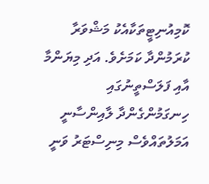ކޮމިއުނިޓީތަކާއެކު މަޝްވަރާ ކުރަމުންދާ ކަމަށެވެ. އަދި މިޔަންމާ އާއި ފަލަސްތީނުގައި ހިނގަމުންގެންދާ ލާއިންސާނީ އަމަލުތައްވެސް މިނިސްޓަރު ވަނީ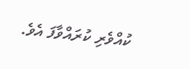ކުއްވެރި ކުރައްވާފަ އެވެ.